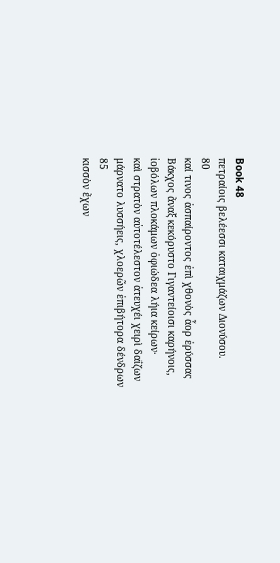Book 48
πετραίοις βελέεσσι καταιχμάζων Διονύσου.
80
καί τινος ἀσπαίροντος ἐπὶ χθονὸς ἆορ ἐρύσσας
Βάκχος ἄναξ κεκόρυστο Γιγαντείοισι καρήνοις,
ἰοβόλων πλοκάμων ὀφιώδεα λήια κείρων·
καὶ στρατὸν αὐτοτέλεστον ἀτευχέι χειρὶ δαΐζων
μάρνατο λυσσήεις, χλοερῶν ἐπιβήτορα δένδρων
85
κισσὸν ἔχων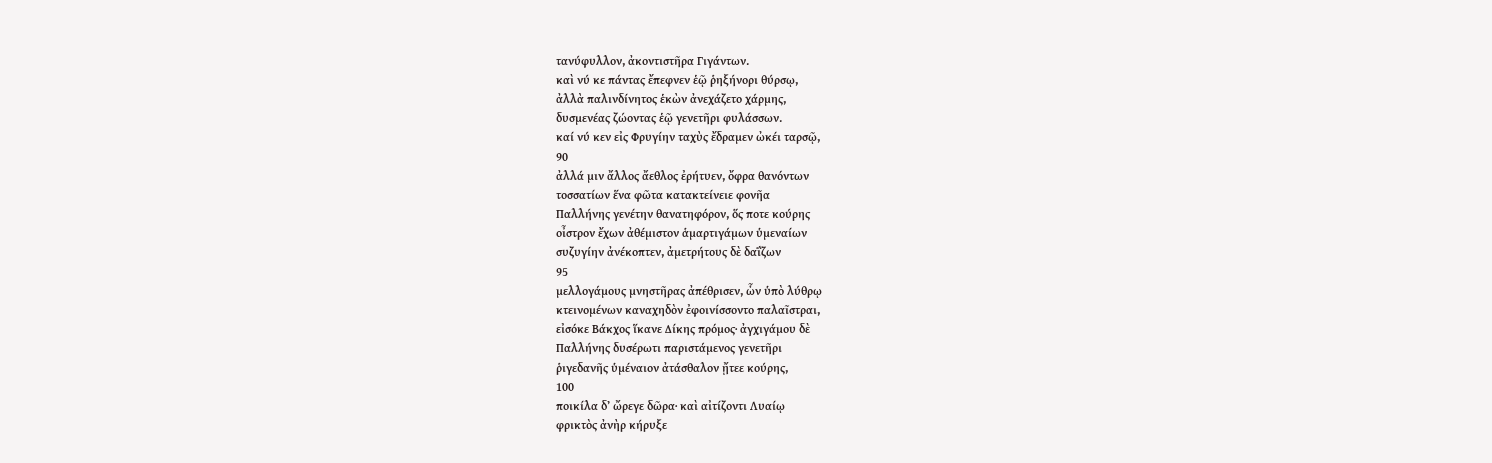τανύφυλλον, ἀκοντιστῆρα Γιγάντων.
καὶ νύ κε πάντας ἔπεφνεν ἑῷ ῥηξήνορι θύρσῳ,
ἀλλὰ παλινδίνητος ἑκὼν ἀνεχάζετο χάρμης,
δυσμενέας ζώοντας ἑῷ γενετῆρι φυλάσσων.
καί νύ κεν εἰς Φρυγίην ταχὺς ἔδραμεν ὠκέι ταρσῷ,
90
ἀλλά μιν ἄλλος ἄεθλος ἐρήτυεν, ὄφρα θανόντων
τοσσατίων ἕνα φῶτα κατακτείνειε φονῆα
Παλλήνης γενέτην θανατηφόρον, ὅς ποτε κούρης
οἶστρον ἔχων ἀθέμιστον ἁμαρτιγάμων ὑμεναίων
συζυγίην ἀνέκοπτεν, ἀμετρήτους δὲ δαΐζων
95
μελλογάμους μνηστῆρας ἀπέθρισεν, ὧν ὑπὸ λύθρῳ
κτεινομένων καναχηδὸν ἐφοινίσσοντο παλαῖστραι,
εἰσόκε Βάκχος ἵκανε Δίκης πρόμος· ἀγχιγάμου δὲ
Παλλήνης δυσέρωτι παριστάμενος γενετῆρι
ῥιγεδανῆς ὑμέναιον ἀτάσθαλον ᾔτεε κούρης,
100
ποικίλα δʼ ὤρεγε δῶρα· καὶ αἰτίζοντι Λυαίῳ
φρικτὸς ἀνὴρ κήρυξε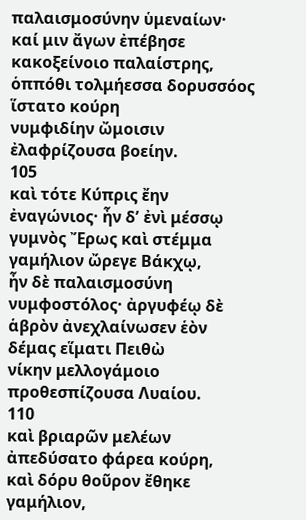παλαισμοσύνην ὑμεναίων·
καί μιν ἄγων ἐπέβησε κακοξείνοιο παλαίστρης,
ὁππόθι τολμήεσσα δορυσσόος ἵστατο κούρη
νυμφιδίην ὤμοισιν ἐλαφρίζουσα βοείην.
105
καὶ τότε Κύπρις ἔην ἐναγώνιος· ἦν δʼ ἐνὶ μέσσῳ
γυμνὸς Ἔρως καὶ στέμμα γαμήλιον ὤρεγε Βάκχῳ,
ἦν δὲ παλαισμοσύνη νυμφοστόλος· ἀργυφέῳ δὲ
ἁβρὸν ἀνεχλαίνωσεν ἑὸν δέμας εἵματι Πειθὼ
νίκην μελλογάμοιο προθεσπίζουσα Λυαίου.
110
καὶ βριαρῶν μελέων ἀπεδύσατο φάρεα κούρη,
καὶ δόρυ θοῦρον ἔθηκε γαμήλιον,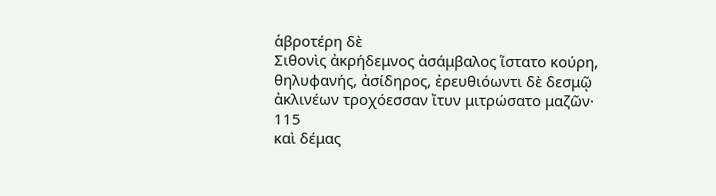ἁβροτέρη δὲ
Σιθονὶς ἀκρήδεμνος ἀσάμβαλος ἵστατο κούρη,
θηλυφανής, ἀσίδηρος, ἐρευθιόωντι δὲ δεσμῷ
ἀκλινέων τροχόεσσαν ἴτυν μιτρώσατο μαζῶν·
115
καὶ δέμας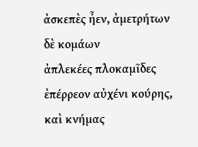ἀσκεπὲς ἦεν, ἀμετρήτων δὲ κομάων
ἀπλεκέες πλοκαμῖδες ἐπέρρεον αὐχένι κούρης,
καὶ κνήμας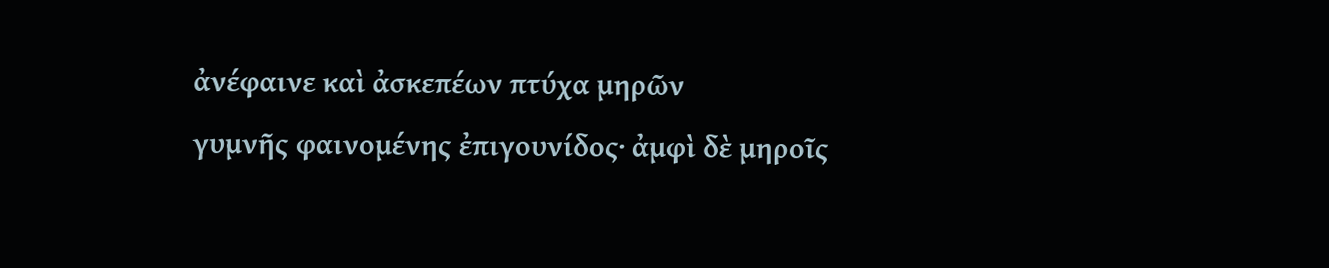ἀνέφαινε καὶ ἀσκεπέων πτύχα μηρῶν
γυμνῆς φαινομένης ἐπιγουνίδος· ἀμφὶ δὲ μηροῖς